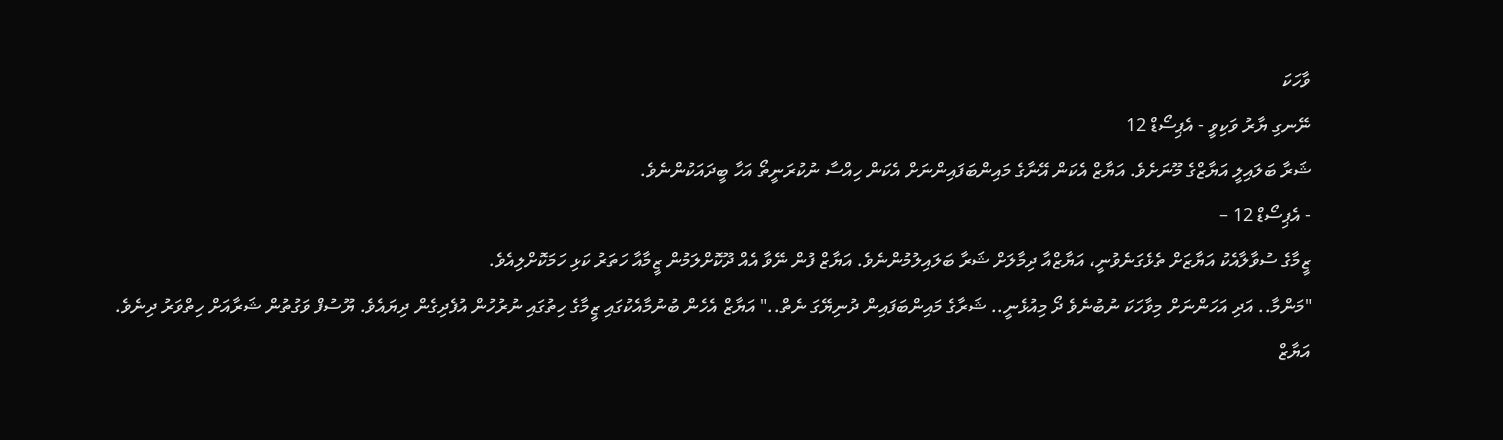ވާހަކަ
ނޭނގި ޔާރު ވަކިވީ - އެޕިސޯޑް 12
ޝަރާ ބަލައިލީ އަޔާޒްގެ މޫނަށެވެ. އަޔާޒް އެކަން އޭނާގެ މައިންބަފައިންނަށް އެކަން ހިއްސާ ނުކުރަނީތޯ އަހާ ބީދައަކުންނެވެ.
- އެޕިސޯޑް 12 –
ޒީމާގެ ސުވާލާއެކު އަޔާޒަށް ތެޅެގަނެވުނީ، އަޔާޒްއާ ދިމާލަށް ޝަރާ ބަލައިލުމުންނެވެ. އަޔާޒް ފުން ނޭވާ އެއް ދޫކޮށްލަމުން ޒީމާއާ ހަތަރު ކަޅި ހަމަކޮށްލިއެވެ.
"މަންމާ.. އަދި އަހަންނަށް މިވާހަކަ ނުބުނެވެ ދޯ މިއުޅެނީ.. ޝަރާގެ މައިންބަފައިން ދުނިޔޭގަ ނެތް.." އަޔާޒް އެހެން ބުނުމާއެކުގައި ޒީމާގެ ހިތުގައި ނުރުހުން އުފެދިގެން ދިޔައެވެ. ޔޫސުފް ވަގުތުން ޝަރާއަށް ހިތްވަރު ދިނެވެ. އަޔާޒް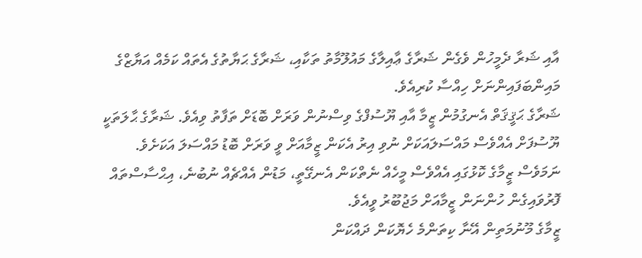އާއި ޝަރާ ދެމީހުން ވެގެން ޝަރާގެ ޢާއިލާގެ މައުލޫމާތު ތަކާއި، ޝަރާގެ ޙަޔާތުގެ އެތައް ކަމެއް އަޔާޒްގެ މައިންބަފައިންނަށް ހިއްސާ ކުރިއެވެ.
ޝަރާގެ ޙަޤީޤަތް އެނގުމުން ޒީމާ އާއި ޔޫސުފްގެ ވިސްނުން ވަރަށް ބޮޑަށް ތަފާތު ވިއެވެ. ޝަރާގެ ޙާލަތަކީ ޔޫސުފަށް އެއްވެސް މައްސަލައަކަށް ނުވި އިރު އެކަން ޒީމާއަށް ވީ ވަރަށް ބޮޑު މައްސަލަ އަކަށެވެ. ނަމަވެސް ޒީމާގެ ކޮޅުގައި އެއްވެސް މީހެއް ނެތްކަން އެނގޭތީ، މަޑުން އެއްޗެއް ނުބުނެ، އިޙްސާސްތައް ފޮރުވައިގެން ހުންނަން ޒީމާއަށް މަޖުބޫރު ވީއެވެ.
ޒީމާގެ މޫނުމަތިން އޭނާ ކިތަންމެ ހެޔޮކަން ދައްކަން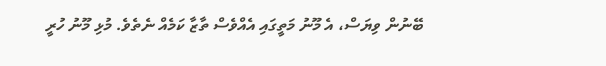ބޭނުން ވިޔަސް، އެ މޫނު މަތީގައި އެއްވެސް ތާޒާ ކަމެއް ނެތެވެ. މުޅި މޫނު ހުރީ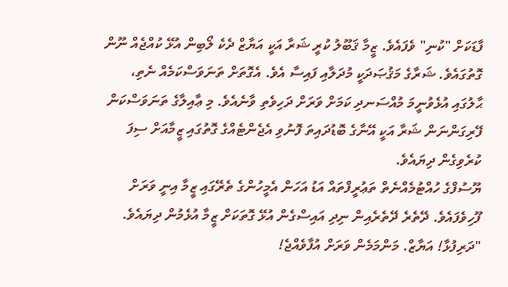ފާޑަކަށް "ކުނި" ވެފައެވެ. ޒީމާ ޤަބޫލު ކުރީ ޝަރާ އަކީ އަޔާޒް ދެކެ ލޯބިން އުޅޭ ކުއްޖެއް ނޫން ގޮތުގައެވެ. ޝަރާގެ މަޤުޞަދަކީ މުދަލާއި ފައިސާ އެވެ. އެގޮތަށް ތަނަވަސްކަމެއް ނެތި، ޙާލުގައި އުޅެވުނީމަ މުއްސަނދި ކަމަށް ވަރަށް ދަހިވެތި ވާނެއެވެ. މި ޢާއިލާގެ ތަނަވަސްކަން ފޭރިގަންނަން ޝަރާ އަކީ އޭނާގެ ބޮޑުދައިތަ ފޮނުވި އެޖެންޓެއްގެ ގޮތުގައި ޒީމާއަށް ސިފަ ކުރެވިގެން ދިޔައެވެ.
ޔޫސުފްގެ ހުއްޓުމެއްނެތް ތަޢުރީފްތައް އަޑު އަހަން އެމީހުންގެ ތެރޭގައި ޒީމާ އިނީ ވަރަށް ފޫހިވެފައެވެ. ދޭތެރެ ދޭތެރެއިން ނިދި އައިސްގެން އުޅޭ ގޮތަކަށް ޒީމާ އުޅެމުން ދިޔައެވެ.
"ދަރިފުޅާ! އަޔާޒް. މަންމަމެން ވަރަށް އުފާވެއްޖެ!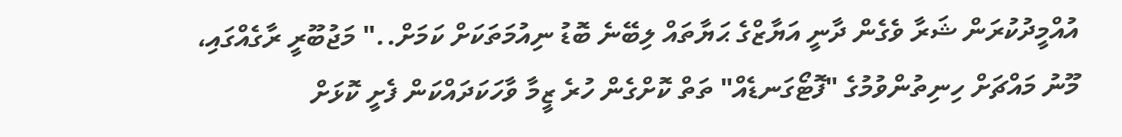އުއްމީދުކުރަން ޝަރާ ވެގެން ދާނީ އަޔާޒްގެ ޙަޔާތައް ލިބޭނެ ބޮޑު ނިއުމަތަކަށް ކަމަށް.." މަޖުބޫރީ ރާގެއްގައި، މޫނު މައްޗަށް ހިނިތުންވުމުގެ "ފޮޓޯގަނޑެއް" ތަތް ކޮށްގެން ހުރެ ޒީމާ ވާހަކަދައްކަން ފެށީ ކޮޅަށް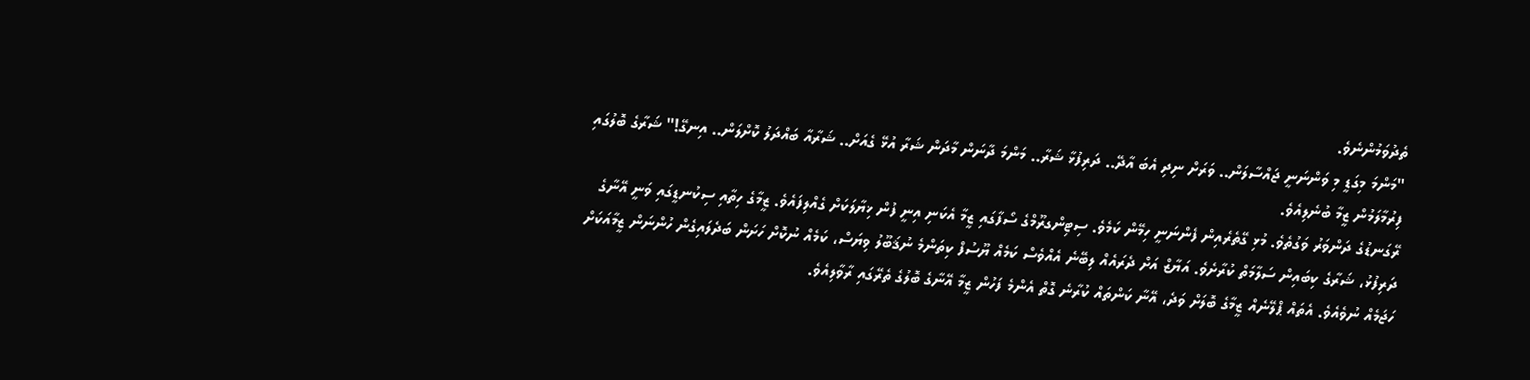ތެދުވަމުންނެވެ.
"މަންމަ މިގަޑީ މި ވަންނަނީ ޖައްސާލަން.. ވަރަށް ނިދި އެބަ އާދޭ.. ދަރިފުޅާ ޝަރާ.. މަންމަ ދާނަން މާދަން ޝަރާ އުޅޭ ގެއަށް.. ޝަރާއާ ބައްދަލު ކޮށްލަން.. އިނގޭ!" ޝަރާގެ ބޮލުގައި ފިރުމާލަމުން ޒީމާ ބުނެލިއެވެ.
ރޭގަނޑުގެ ދަންވަރު ވަގުތެވެ. މުޅި ގޭތެރެއިން ފެންނަނީ ހިމޭން ކަމެވެ. ސިޓިންގރޫމްގެ ސޯފާގައި ޒީމާ އެކަނި އިނީ ފުން ޚިޔާލަކަށް ގެއްލިފައެވެ. ޒީމާގެ ހިތާއި ސިކުނޑީގައި ވަނީ އޭނާގެ ދަރިފުޅު، ޝަރާގެ ކިބައިން ސަލާމަތް ކުރާށެވެ. އަޔާޒް އަށް ދެރައެއް ލިބޭނެ އެއްވެސް ކަމެއް ޔޫސުފް ކިތަންމެ ނުޤަބޫލު ވިޔަސް، ކަމެއް ނުކޮށް ހަށަން ބަދެލައިގެން ހުންނަން ޒީމާއަކަށް ހަޖަމެއް ނުވެއެވެ. އެތައް ޕްލޭނެއް ޒީމާގެ ބޮލަށް ވަދެ، އޭނާ ކަންތައް ކުރާނެ ގޮތް އެންމެ ފަހުން ޒީމާ އޭނާގެ ބޮލުގެ ތެރޭގައި ރާވާލިއެވެ.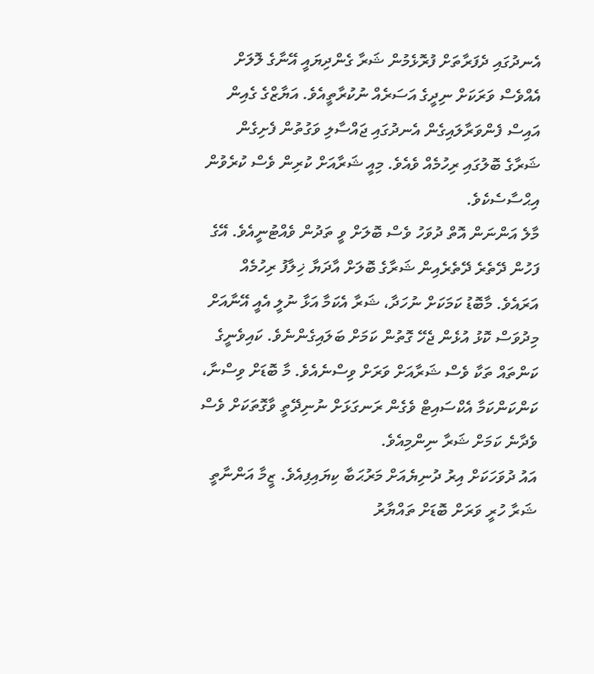އެނދުގައި ދެފަރާތަށް ފުރޮޅެމުން ޝަރާ ގެންދިޔައީ އޭނާގެ ލޮލަށް އެއްވެސް ވަރަކަށް ނިދީގެ އަސަރެއް ނުކުރާތީއެވެ. އަޔާޒްގެ ގެއިން އައިސް ފެންވަރާލައިގެން އެނދުގައި ޖައްސާލި ވަގުތުން ފެށިގެން ޝަރާގެ ބޮލުގައި ރިހުމެއް ވެއެވެ. މިއީ ޝަރާއަށް ކުރިން ވެސް ކުރެވުން އިޙްސާސެކެވެ.
މާލެ އަންނަން އޮތް ދުވަހު ވެސް ބޮލަށް ވީ ތަދުން ވެއްޓުނީއެވެ. އޭގެ ފަހުން ދޭތެރެ ދޭތެރެއިން ޝަރާގެ ބޮލަށް އާދަޔާ ޚިލާފު ރިހުމެއް އަރައެވެ. މާބޮޑު ކަމަކަށް ނުހަދާ، ޝަރާ އެކަމާ އަޅާ ނުލީ އެއީ އޭނާއަށް މިދުވަސް ކޮޅު އުޅެން ޖެހޭ ގޮތުން ކަމަށް ބަލައިގެންނެވެ. ކައިވެނީގެ ކަންތައް ތަކާ ވެސް ޝަރާއަށް ވަރަށް ވިސްނެއެވެ. މާ ބޮޑަށް ވިސްނާ، ކަންކަންކަމާ އެކްސައިޓް ވެގެން ރަނގަޅަށް ނުނިދޭތީ ވާގޮތަކަށް ވެސް ވެދާނެ ކަމަށް ޝަރާ ނިންމިއެވެ.
އައު ދުވަހަކަށް އިރު ދުނިޔެއަށް މަރުޙަބާ ކިޔައިފިއެވެ. ޒީމާ އަންނާތީ ޝަރާ ހުރީ ވަރަށް ބޮޑަށް ތައްޔާރު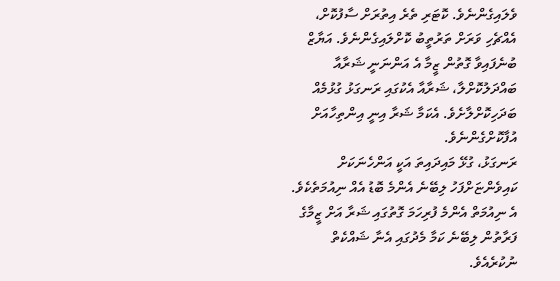ވެލައިގެންނެވެ. ކޮޓަރި ތެރެ އިތުރަށް ސާފުކޮށް، އެއްޗެހި ވަރަށް ތަރުތީބު ކޮށްލައިގެންނެވެ. އަޔާޒް ބުނެފައިވާ ގޮތުން ޒީމާ އެ އަންނަނީ ޝަރާއާ ބައްދަލުކޮށްލާ، ޝަރާއާ އެކުގައި ރަނގަޅު ގުޅުމެއް ބަދަހިކޮށްލާށެވެ. އެކަމާ ޝަރާ އިނީ އިންތިހާއަށް އުފާކޮށްގެންނެވެ.
ރަނގަޅު، ގުޅޭ މައިދައިތަ އަކީ އަންހެނަކަށް ކައިވެންޏަށްފަހު ލިބޭނެ އެންމެ ބޮޑު އެއް ނިއުމަތެކެވެ. އެ ނިއުމަތް އެންމެ ފުރިހަމަ ގޮތުގައި ޝަރާ އަށް ޒީމާގެ ފަރާތުން ލިބޭނެ ކަމާ މެދުގައި އެނާ ޝައްކެތް ނުކުރެއެވެ.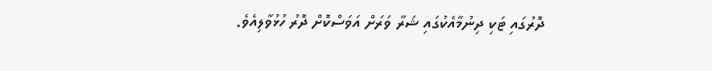ދޮރުގައި ޓަކި ދިނުމާއެކުގައި ޝަރާ ވަރަށް އަވަސްކޮށް ދޮރު ހުޅުވާލިއެވެ.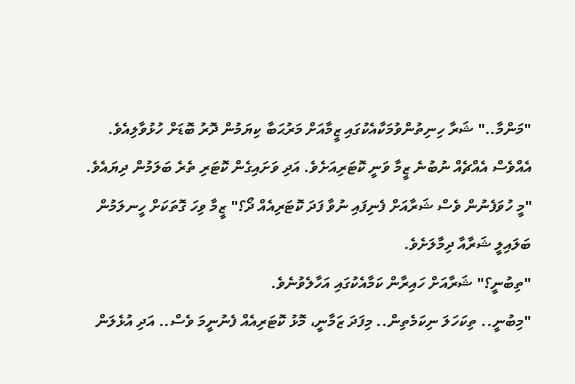"މަންމާ.." ޝަރާ ހިނިތުންވުމަކާއެކުގައި ޒީމާއަށް މަރުޙަބާ ކިޔަމުން ދޮރު ބޮޑަށް ހުޅުވާލިއެވެ. އެއްވެސް އެއްޗެއް ނުބުނެ ޒީމާ ވަނީ ކޮޓަރިއަށެވެ. އަދި ވަށައިގެން ކޮޓަރި ތެރެ ބަލަމުން ދިޔައެވެ.
"މީ ހުވަފެނުން ވެސް ޝަރާއަށް ފެނިފައި ނުވާ ފަދަ ކޮޓަރިއެއް ދޯ؟" ޒީމާ ވިހަ ގޮތަކަށް ހީނލަމުން ބަލައިލީ ޝަރާއާ ދިމާލަށެވެ.
"ތިބުނީ؟" ޝަރާއަށް ހައިރާން ކަމާއެކުގައި އަހާލެވުނެވެ.
"މިބުނީ.. ތިކަހަލަ ނިކަމެތިން.. މިފަދަ ޒަމާނީ، މޮޅު ކޮޓަރިއެއް ފެނުނީމަ ވެސް.. އަދި އުޅެލަން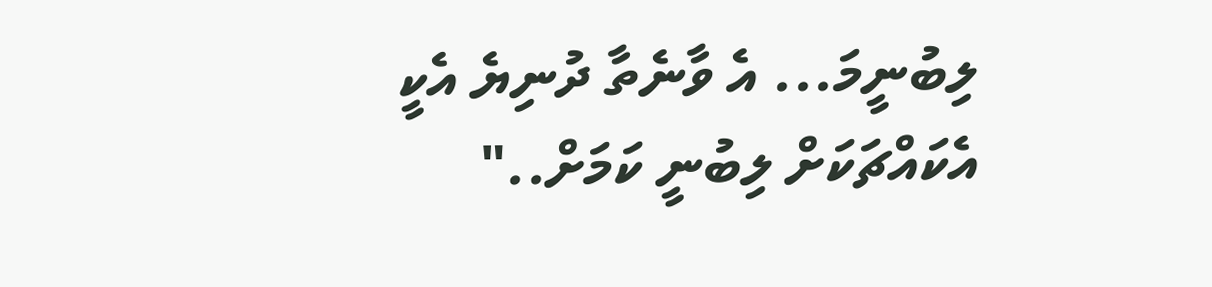ލިބުނީމަ... އެ ވާނެތާ ދުނިޔެ އެކީ އެކައްޗަކަށް ލިބުނީ ކަމަށް.."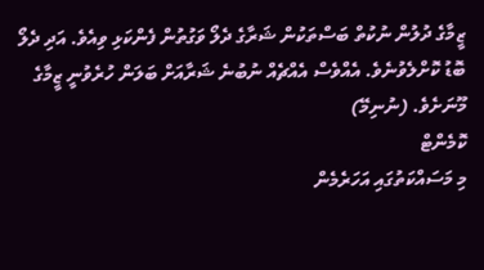ޒީމާގެ ދުލުން ނުކުތް ބަސްތަކުން ޝަރާގެ ދެލޯ ވަގުތުން ފެންކަޅި ވިއެވެ. އަދި ދެލޯ ބޮޑު ކޮށްލެވުނެވެ. އެއްވެސް އެއްޗެއް ނުބުނެ ޝަރާއަށް ބަލަން ހުރެވުނީ ޒީމާގެ މޫނަށެވެ. (ނުނިމޭ)
ކޮމެންޓް
މި މަސައްކަތުގައި އަހަރެމެން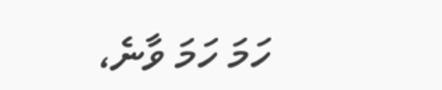ހަމަ ހަމަ ވާނެ،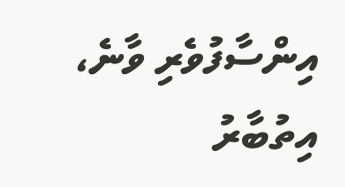އިންސާފުވެރި ވާނެ، އިތުބާރު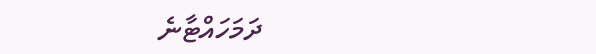ދަމަހައްޓާނެ